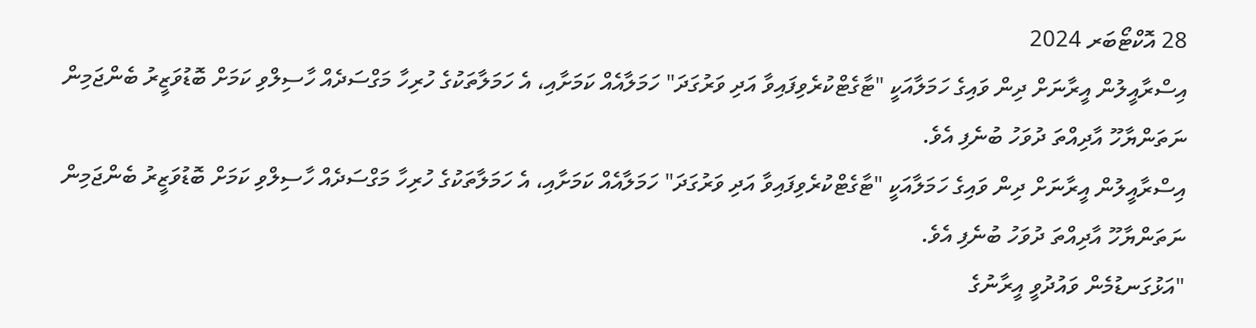28 އޮކްޓޯބަރ 2024
އިސްރާއީލުން އީރާނަށް ދިން ވައިގެ ހަމަލާއަކީ "ޓާގެޓްކުރެވިފައިވާ އަދި ވަރުގަދަ" ހަމަލާއެއް ކަމަށާއި، އެ ހަމަލާތަކުގެ ހުރިހާ މަގްސަދެއް ހާސިލްވި ކަމަށް ބޮޑުވަޒީރު ބެންޖަމިން ނަތަންޔާހޫ އާދިއްތަ ދުވަހު ބުނެފި އެވެ.
އިސްރާއީލުން އީރާނަށް ދިން ވައިގެ ހަމަލާއަކީ "ޓާގެޓްކުރެވިފައިވާ އަދި ވަރުގަދަ" ހަމަލާއެއް ކަމަށާއި، އެ ހަމަލާތަކުގެ ހުރިހާ މަގްސަދެއް ހާސިލްވި ކަމަށް ބޮޑުވަޒީރު ބެންޖަމިން ނަތަންޔާހޫ އާދިއްތަ ދުވަހު ބުނެފި އެވެ.
"އަޅުގަނޑުމެން ވައުދުވީ އީރާނުގެ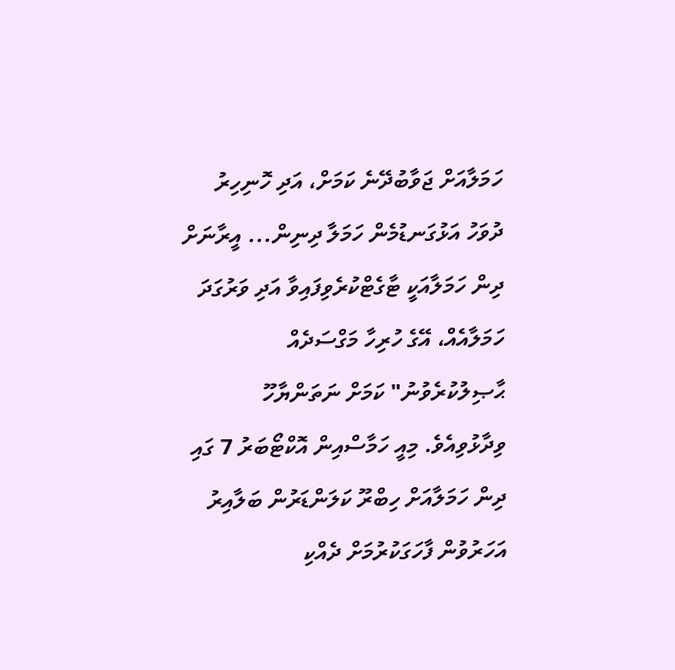ހަމަލާއަށް ޖަވާބުދޭނެ ކަމަށް، އަދި ހޮނިހިރު ދުވަހު އަޅުގަނޑުމެން ހަމަލާ ދިނިން... އީރާނަށް ދިން ހަމަލާއަކީ ޓާގެޓްކުރެވިފައިވާ އަދި ވަރުގަދަ ހަމަލާއެއް، އޭގެ ހުރިހާ މަގްސަދެއް ޙާޞިލުކުރެވުނު" ކަމަށް ނަތަންޔާހޫ ވިދާޅުވިއެވެ. މިއީ ހަމާސްއިން އޮކްޓޯބަރު 7 ގައި ދިން ހަމަލާއަށް ހިބްރޫ ކަލަންޑަރުން ބަލާއިރު އަހަރުވުން ފާހަގަކުރުމަށް ދެއްކި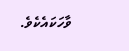ވާހަކައެކެވެ.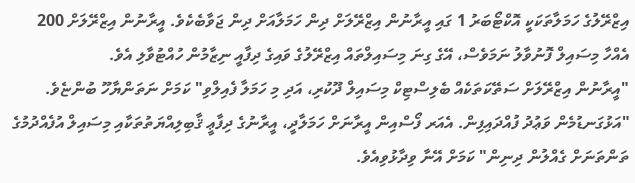އިޒްރޭލުގެ ހަމަލާތަކަކީ އޮކްޓޯބަރު 1 ގައި އީރާނުން އިޒްރޭލަށް ދިން ހަމަލާއަށް ދިން ޖަވާބެކެވެ. އީރާނުން އިޒްރޭލަށް 200 އެއްހާ މިސައިލް ފޮނުވާލު ނަމަވެސް، އޭގެ ގިނަ މިސައިލްތައް އިޒްރޭލުގެ ވައިގެ ދިފާއީ ނިޒާމުން ހުއްޓުވާލި އެވެ.
"އީރާނުން އިޒްރޭލަށް ސަތޭކަތަކެއް ބެލިސްޓިކް މިސައިލް ދޫކުރި، އަދި މި ހަމަލާ ފެއިލްވި" ކަމަށް ނަތަންޔާހޫ ބުންޏެވެ.
"އަޅުގަނޑުމެން ވަޢުދު ފުއްދައިފިން. އެއަރ ފޯސްއިން އީރާނަށް ހަމަލާދީ، އީރާނުގެ ދިފާޢީ ޤާބިލިއްޔަތުތަކާއި މިސައިލް އުފެއްދުމުގެ ތަންތަނަށް ގެއްލުން ދިނިން" ކަމަށް އޭނާ ވިދާޅުވިއެވެ.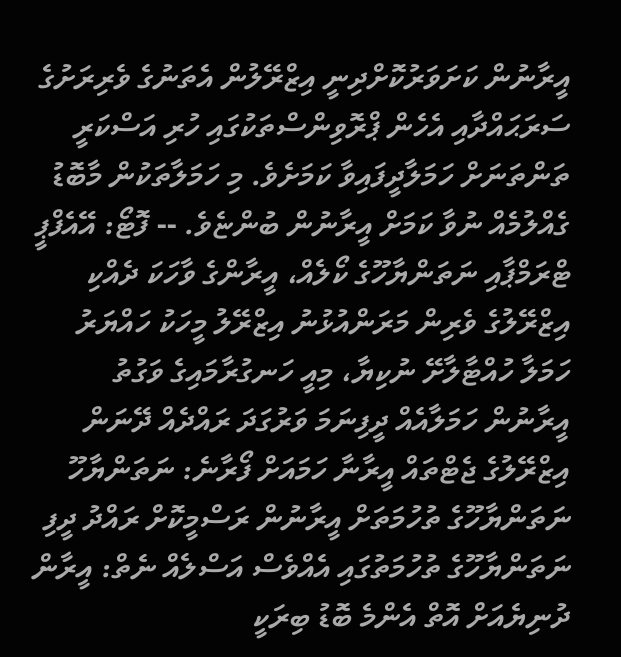އީރާނުން ކަށަވަރުކޮށްދިނީ އިޒްރޭލުން އެތަނުގެ ވެރިރަށުގެ ސަރަޙައްދާއި އެހެން ޕްރޮވިންސްތަކުގައި ހުރި އަސްކަރީ ތަންތަނަށް ހަމަލާދީފައިވާ ކަމަށެވެ. މި ހަމަލާތަކުން މާބޮޑު ގެއްލުމެއް ނުވާ ކަމަށް އީރާނުން ބުންޏެވެ. -- ފޮޓޯ: އޭއެފްޕީ
ޓްރަމްޕާއި ނަތަންޔާހޫގެ ކޯލެއް، އީރާންގެ ވާހަކަ ދެއްކި
އިޒްރޭލުގެ ވެރިން މަރަންއުޅުނު އިޒްރޭލު މީހަކު ހައްޔަރު
ހަމަލާ ހުއްޓާލާށޭ ނުކިޔާ، މިއީ ހަނގުރާމައިގެ ވަގުތު
އީރާނުން ހަމަލާއެއް ދީފިނަމަ ވަރުގަދަ ރައްދެއް ދޭނަން
އިޒްރޭލުގެ ޖެޓްތައް އީރާނާ ހަމައަށް ފޯރާނެ: ނަތަންޔާހޫ
ނަތަންޔާހޫގެ ތުހުމަތަށް އީރާނުން ރަސްމީކޮށް ރައްދު ދީފި
ނަތަންޔާހޫގެ ތުހުމަތުގައި އެއްވެސް އަސްލެއް ނެތް: އީރާން
ދުނިޔެއަށް އޮތް އެންމެ ބޮޑު ބިރަކީ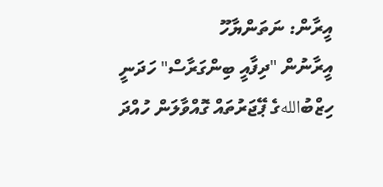އީރާން: ނަތަންޔާހޫ
އީރާނުން "ދިފާއީ ބިންގަރާސް" ހަދަނީ
ހިޒްބުاللهގެ ޕޭޖަރުތައް ގޮއްވާލަން ހުއްދަ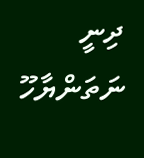ދިނީ ނަތަންޔާހޫ